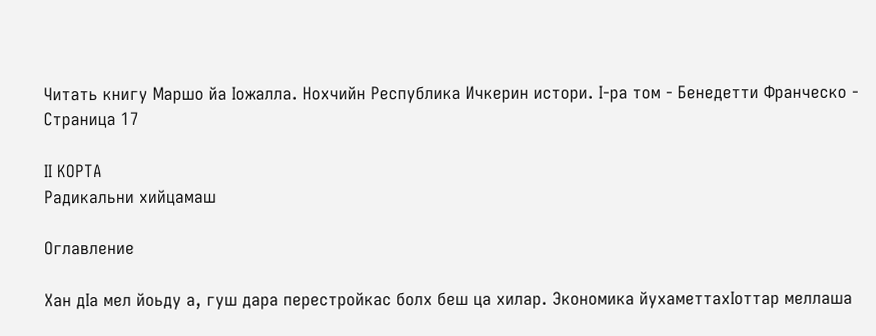Читать книгу Маршо йа Iожалла. Нохчийн Республика Ичкерин истори. I-ра том - Бенедетти Франческо - Страница 17

II КОРТА
Радикальни хийцамаш

Оглавление

Хан дIа мел йоьду а, гуш дара перестройкас болх беш ца хилар. Экономика йухаметтахIоттар меллаша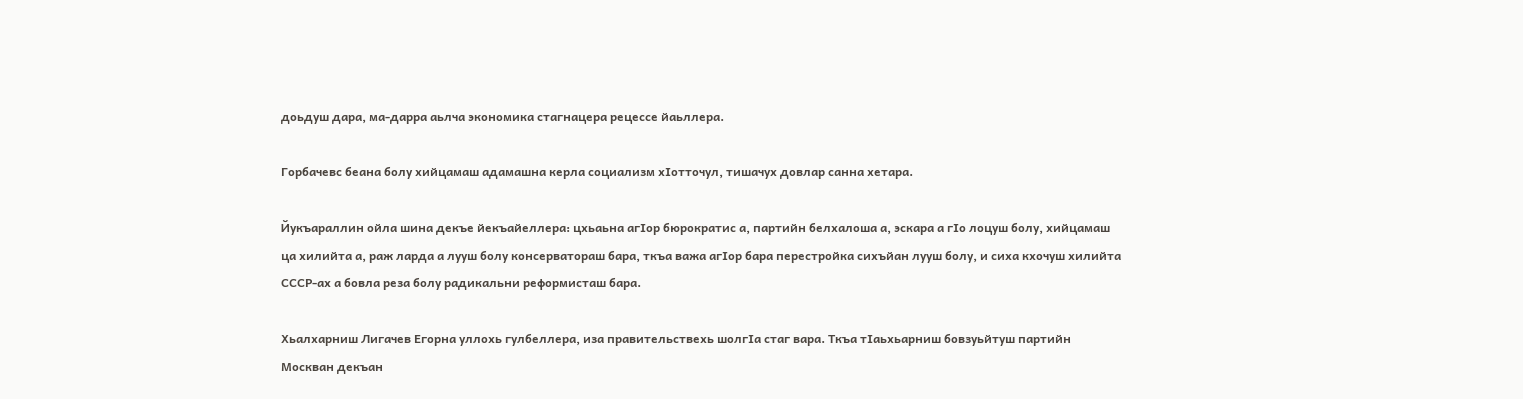доьдуш дара, ма-дарра аьлча экономика стагнацера рецессе йаьллера.

Горбачевс беана болу хийцамаш адамашна керла социализм хIотточул, тишачух довлар санна хетара.

Йукъараллин ойла шина декъе йекъайеллера: цхьаьна агIор бюрократис а, партийн белхалоша а, эскара а гIо лоцуш болу, хийцамаш ца хилийта а, раж ларда а лууш болу консерватораш бара, ткъа важа агIор бара перестройка сихъйан лууш болу, и сиха кхочуш хилийта СССР-ах а бовла реза болу радикальни реформисташ бара.

Хьалхарниш Лигачев Егорна уллохь гулбеллера, иза правительствехь шолгIа стаг вара. Ткъа тIаьхьарниш бовзуьйтуш партийн Москван декъан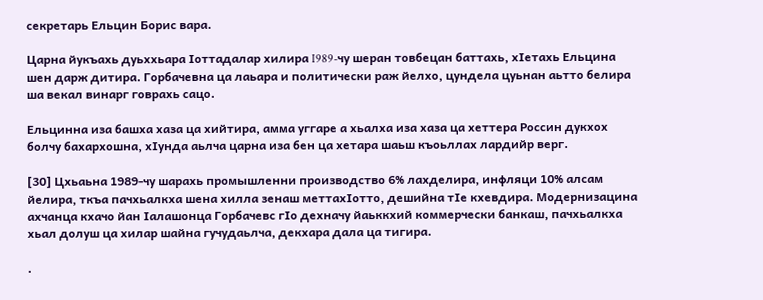секретарь Ельцин Борис вара.

Царна йукъахь дуьххьара Iоттадалар хилира I989-чу шеран товбецан баттахь, хIетахь Ельцина шен дарж дитира. Горбачевна ца лаьара и политически раж йелхо, цундела цуьнан аьтто белира ша векал винарг говрахь сацо.

Ельцинна иза башха хаза ца хийтира, амма уггаре а хьалха иза хаза ца хеттера Россин дукхох болчу бахархошна, хIунда аьлча царна иза бен ца хетара шаьш къоьллах лардийр верг.

[30] Цхьаьна 1989-чу шарахь промышленни производство 6% лахделира, инфляци 10% алсам йелира, ткъа пачхьалкха шена хилла зенаш меттахIотто, дешийна тIе кхевдира. Модернизацина ахчанца кхачо йан Iалашонца Горбачевс гIо дехначу йаьккхий коммерчески банкаш, пачхьалкха хьал долуш ца хилар шайна гучудаьлча, декхара дала ца тигира.

.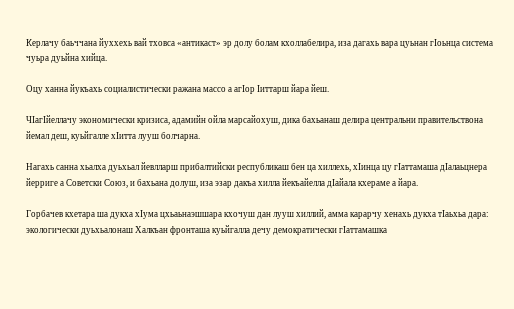Керлачу баьччана йуххехь вай тховса «антикаст» эр долу болам кхоллабелира, иза дагахь вара цуьнан гIоьнца система чуьра дуьйна хийца.

Оцу ханна йукъахь социалистически ражана массо а агIор Iиттарш йара йеш.

ЧIагIйеллачу экономически кризиса, адамийн ойла марсайохуш, дика бахьанаш делира центральни правительствона йемал деш, куьйгалле хIитта лууш болчарна.

Нагахь санна хьалха дуьхьал йевлларш прибалтийски республикаш бен ца хиллехь, хIинца цу гIаттамаша дIалаьцнера йерриге а Советски Союз, и бахьана долуш, иза эзар дакъа хилла йекъайелла дIайала кхераме а йара.

Горбачев кхетара ша дукха хIума цхьаьнаэшшара кхочуш дан лууш хиллий, амма карарчу хенахь дукха тIаьхьа дара: экологически дуьхьалонаш Халкъан фронташа куьйгалла дечу демократически гIаттамашка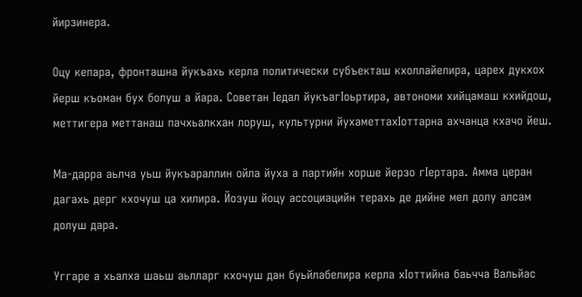йирзинера.

Оцу кепара, фронташна йукъахь керла политически субъекташ кхоллайелира, царех дукхох йерш къоман бух болуш а йара. Советан Iедал йукъагIоьртира, автономи хийцамаш кхийдош, меттигера меттанаш пачхьалкхан лоруш, культурни йухаметтахIоттарна ахчанца кхачо йеш.

Ма-дарра аьлча уьш йукъараллин ойла йуха а партийн хорше йерзо гIертара. Амма церан дагахь дерг кхочуш ца хилира. Йозуш йоцу ассоциацийн терахь де дийне мел долу алсам долуш дара.

Уггаре а хьалха шаьш аьлларг кхочуш дан буьйлабелира керла хIоттийна баьчча Вальйас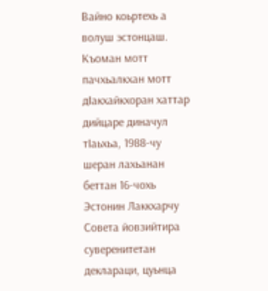Вайно коьртехь а волуш эстонцаш. Къоман мотт пачхьалкхан мотт дIакхайкхоран хаттар дийцаре диначул тIаьхьа, 1988-чу шеран лахьанан беттан 16-чохь Эстонин Лаккхарчу Совета йовзийтира суверенитетан деклараци, цуьнца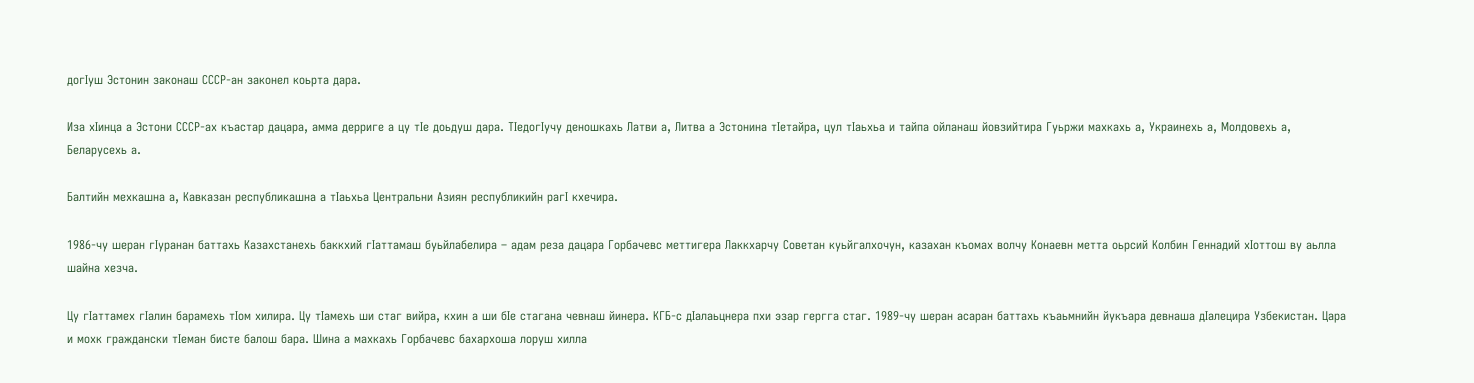догIуш Эстонин законаш СССР-ан законел коьрта дара.

Иза хIинца а Эстони СССР-ах къастар дацара, амма дерриге а цу тIе доьдуш дара. ТIедогIучу деношкахь Латви а, Литва а Эстонина тIетайра, цул тIаьхьа и тайпа ойланаш йовзийтира Гуьржи махкахь а, Украинехь а, Молдовехь а, Беларусехь а.

Балтийн мехкашна а, Кавказан республикашна а тIаьхьа Центральни Азиян республикийн рагI кхечира.

1986-чу шеран гIуранан баттахь Казахстанехь баккхий гIаттамаш буьйлабелира – адам реза дацара Горбачевс меттигера Лаккхарчу Советан куьйгалхочун, казахан къомах волчу Конаевн метта оьрсий Колбин Геннадий хIоттош ву аьлла шайна хезча.

Цу гIаттамех гIалин барамехь тIом хилира. Цу тIамехь ши стаг вийра, кхин а ши бIе стагана чевнаш йинера. КГБ-с дIалаьцнера пхи эзар гергга стаг. 1989-чу шеран асаран баттахь къаьмнийн йукъара девнаша дIалецира Узбекистан. Цара и мохк граждански тIеман бисте балош бара. Шина а махкахь Горбачевс бахархоша лоруш хилла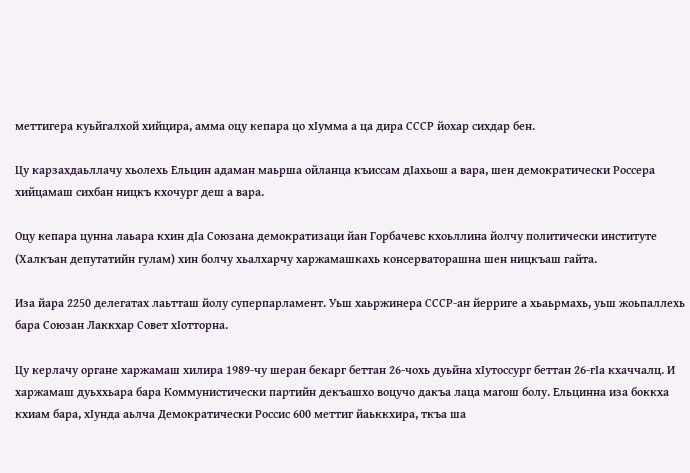меттигера куьйгалхой хийцира, амма оцу кепара цо хIумма а ца дира СССР йохар сихдар бен.

Цу карзахдаьллачу хьолехь Ельцин адаман маьрша ойланца къиссам дIахьош а вара, шен демократически Россера хийцамаш сихбан ницкъ кхочург деш а вара.

Оцу кепара цунна лаьара кхин дIа Союзана демократизаци йан Горбачевс кхоьллина йолчу политически институте (Халкъан депутатийн гулам) хин болчу хьалхарчу харжамашкахь консерваторашна шен ницкъаш гайта.

Иза йара 2250 делегатах лаьтташ йолу суперпарламент. Уьш хаьржинера СССР-ан йерриге а хьаьрмахь, уьш жоьпаллехь бара Союзан Лаккхар Совет хIотторна.

Цу керлачу органе харжамаш хилира 1989-чу шеран бекарг беттан 26-чохь дуьйна хIутоссург беттан 26-гIа кхаччалц. И харжамаш дуьххьара бара Коммунистически партийн декъашхо воцучо дакъа лаца магош болу. Ельцинна иза боккха кхиам бара, хIунда аьлча Демократически Россис 600 меттиг йаьккхира, ткъа ша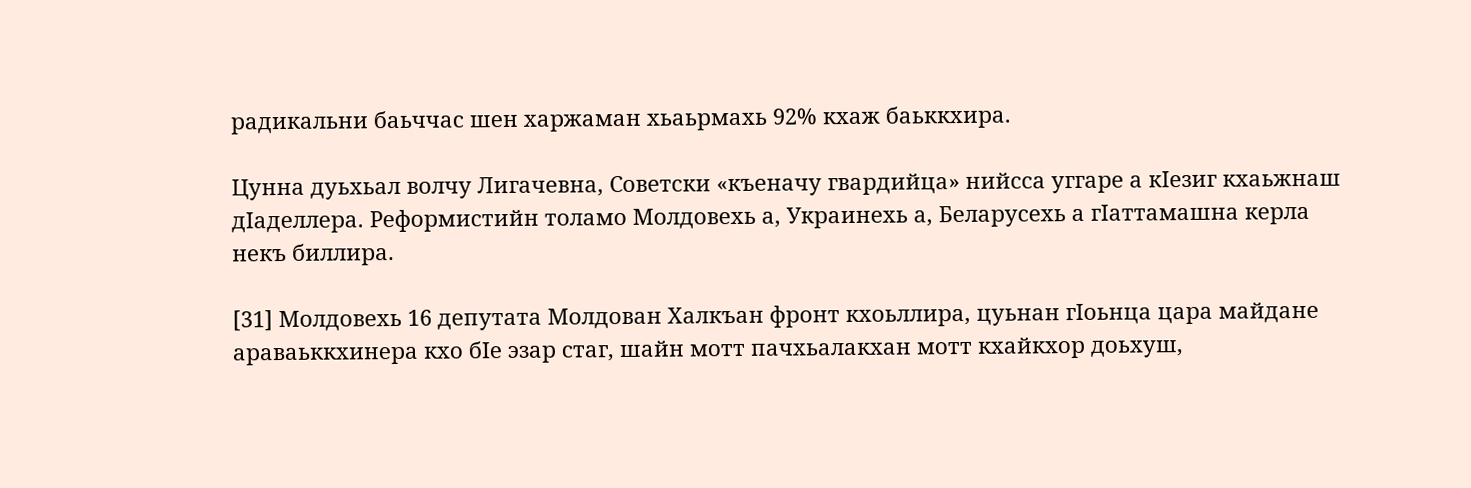радикальни баьччас шен харжаман хьаьрмахь 92% кхаж баьккхира.

Цунна дуьхьал волчу Лигачевна, Советски «къеначу гвардийца» нийсса уггаре а кIезиг кхаьжнаш дIаделлера. Реформистийн толамо Молдовехь а, Украинехь а, Беларусехь а гIаттамашна керла некъ биллира.

[31] Молдовехь 16 депутата Молдован Халкъан фронт кхоьллира, цуьнан гIоьнца цара майдане араваьккхинера кхо бIе эзар стаг, шайн мотт пачхьалакхан мотт кхайкхор доьхуш,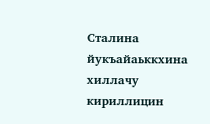Сталина йукъайаьккхина хиллачу кириллицин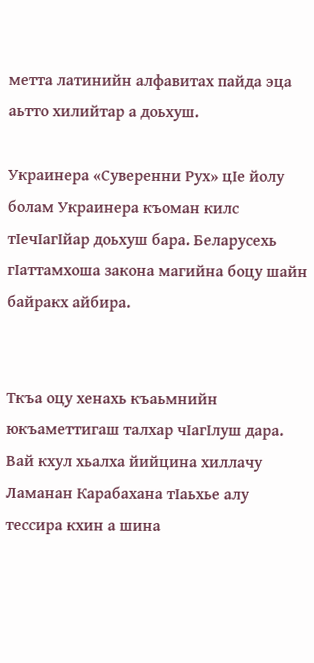метта латинийн алфавитах пайда эца аьтто хилийтар а доьхуш.

Украинера «Суверенни Рух» цIе йолу болам Украинера къоман килс тIечIагIйар доьхуш бара. Беларусехь гIаттамхоша закона магийна боцу шайн байракх айбира.


Ткъа оцу хенахь къаьмнийн юкъаметтигаш талхар чIагIлуш дара. Вай кхул хьалха йийцина хиллачу Ламанан Карабахана тIаьхье алу тессира кхин а шина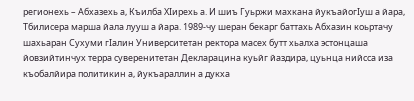регионехь – Абхазехь а, Къилба ХIирехь а. И шиъ Гуьржи махкана йукъайогIуш а йара, Тбилисера марша йала лууш а йара. 1989-чу шеран бекарг баттахь Абхазин коьртачу шахьаран Сухуми гIалин Университетан ректора масех бутт хьалха эстонцаша йовзийтинчух терра суверенитетан Декларацина куьйг йаздира, цуьнца нийсса иза къобалйира политикин а, йукъараллин а дукха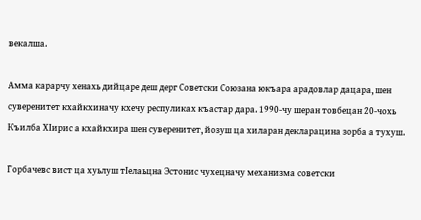векалша.

Амма карарчу хенахь дийцаре деш дерг Советски Союзана юкъара арадовлар дацара, шен суверенитет кхайкхиначу кхечу респуликах къастар дара. 1990-чу шеран товбецан 20-чохь Къилба ХIирис а кхайкхира шен суверенитет, йозуш ца хиларан декларацина зорба а тухуш.

Горбачевс вист ца хуьлуш тIелаьцна Эстонис чухецначу механизма советски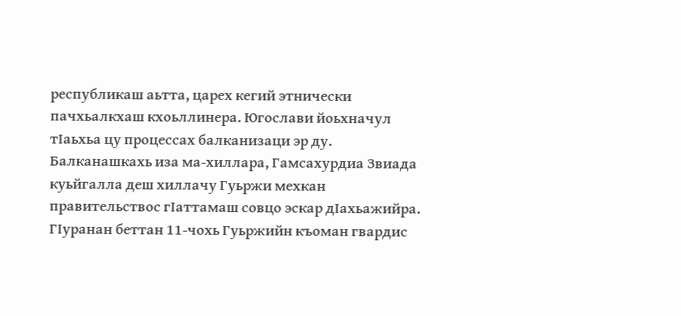республикаш аьтта, царех кегий этнически пачхьалкхаш кхоьллинера. Югослави йоьхначул тIаьхьа цу процессах балканизаци эр ду. Балканашкахь иза ма-хиллара, Гамсахурдиа Звиада куьйгалла деш хиллачу Гуьржи мехкан правительствос гIаттамаш совцо эскар дIахьажийра. ГIуранан беттан 11-чохь Гуьржийн къоман гвардис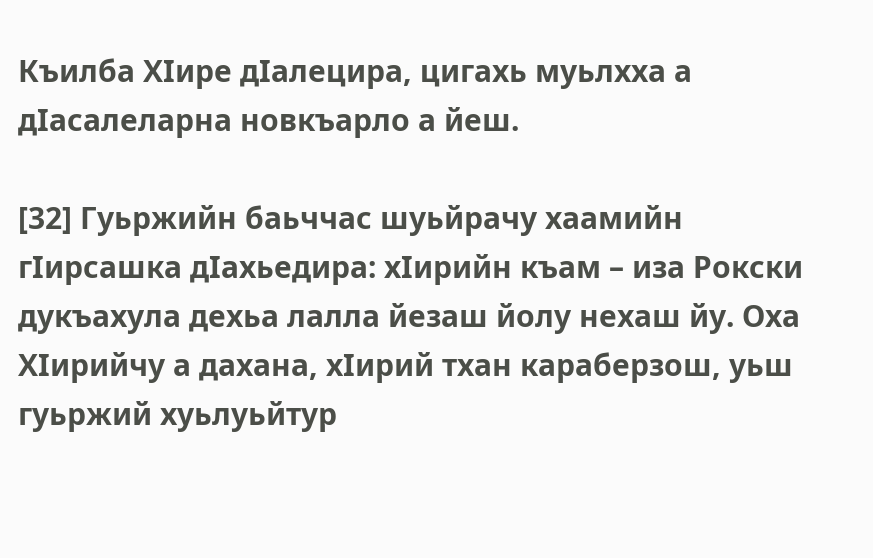Къилба ХIире дIалецира, цигахь муьлхха а дIасалеларна новкъарло а йеш.

[32] Гуьржийн баьччас шуьйрачу хаамийн гIирсашка дIахьедира: хIирийн къам – иза Рокски дукъахула дехьа лалла йезаш йолу нехаш йу. Оха ХIирийчу а дахана, хIирий тхан караберзош, уьш гуьржий хуьлуьйтур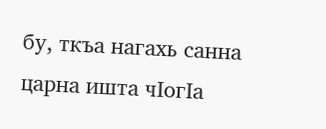бу, ткъа нагахь санна царна ишта чIогIа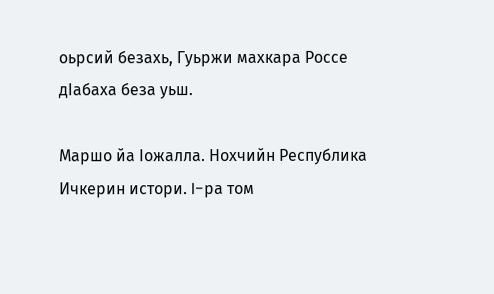оьрсий безахь, Гуьржи махкара Россе дIабаха беза уьш.

Маршо йа Iожалла. Нохчийн Республика Ичкерин истори. I-ра том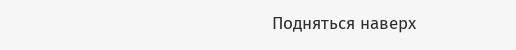Подняться наверх